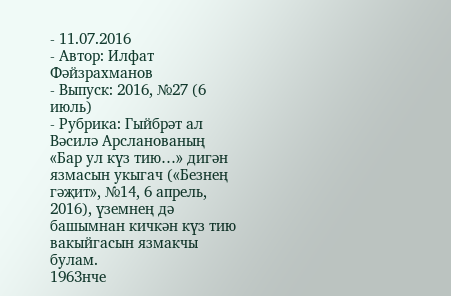- 11.07.2016
- Автор: Илфат Фәйзрахманов
- Выпуск: 2016, №27 (6 июль)
- Рубрика: Гыйбрәт ал
Вәсилә Арсланованың «Бар ул күз тию…» дигән язмасын укыгач («Безнең гәҗит», №14, 6 апрель, 2016), үземнең дә башымнан кичкән күз тию вакыйгасын язмакчы булам.
1963нче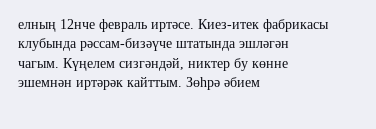елның 12нче февраль иртәсе. Киез-итек фабрикасы клубында рәссам-бизәүче штатында эшләгән чагым. Күңелем сизгәндәй, никтер бу көнне эшемнән иртәрәк кайттым. Зөһрә әбием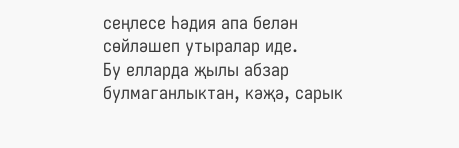сеңлесе Һәдия апа белән сөйләшеп утыралар иде.
Бу елларда җылы абзар булмаганлыктан, кәҗә, сарык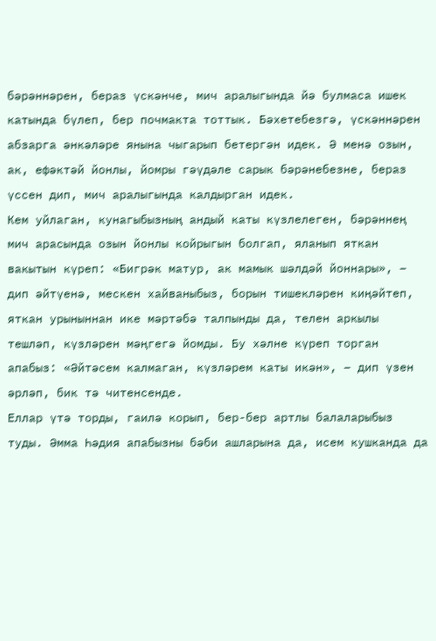бәрәннәрен, бераз үскәнче, мич аралыгында йә булмаса ишек катында бүлеп, бер почмакта тоттык. Бәхетебезгә, үскәннәрен абзарга әнкәләре янына чыгарып бетергән идек. Ә менә озын, ак, ефәктәй йонлы, йомры гәүдәле сарык бәрәнебезне, бераз үссен дип, мич аралыгында калдырган идек.
Кем уйлаган, кунагыбызның андый каты күзлелеген, бәрәннең мич арасында озын йонлы койрыгын болгап, яланып яткан вакытын күреп: «Бигрәк матур, ак мамык шәлдәй йоннары», – дип әйтүенә, мескен хайваныбыз, борын тишекләрен киңәйтеп, яткан урыныннан ике мәртәбә талпынды да, телен аркылы тешләп, күзләрен мәңгегә йомды. Бу хәлне күреп торган апабыз: «Әйтәсем калмаган, күзләрем каты икән», – дип үзен әрләп, бик тә читенсенде.
Еллар үтә торды, гаилә корып, бер-бер артлы балаларыбыз туды. Әмма Һәдия апабызны бәби ашларына да, исем кушканда да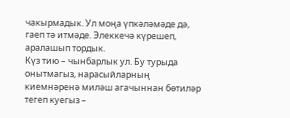чакырмадык. Ул моңа үпкәләмәде дә, гаеп тә итмәде. Элеккечә күрешеп, аралашып тордык.
Күз тию – чынбарлык ул. Бу турыда онытмагыз, нарасыйларның киемнәренә миләш агачыннан бөтиләр тегеп куегыз –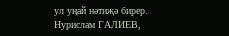ул уңай нәтиҗә бирер.
Нурислам ГАЛИЕВ,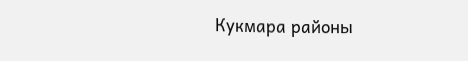Кукмара районы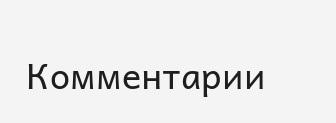Комментарии